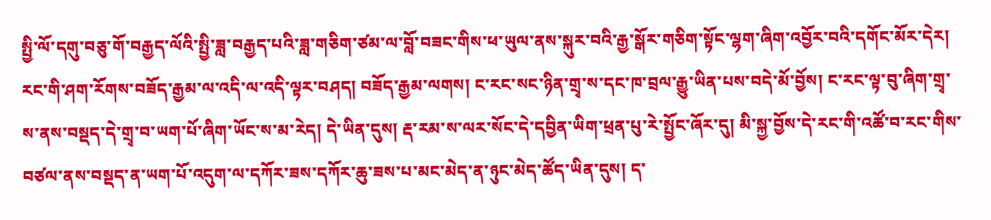སྤྱི་ལོ་དགུ་བཅུ་གོ་བརྒྱད་ལོའི་སྤྱི་ཟླ་བརྒྱད་པའི་ཟླ་གཅིག་ཙམ་ལ་བློ་བཟང་གིས་ཕ་ཡུལ་ནས་སྐུར་བའི་རྒྱ་སྒོར་གཅིག་སྟོང་ལྷག་ཞིག་འབྱོར་བའི་དགོང་མོར་དེར། རང་གི་ཤག་རོགས་བཟོད་རྒྱམ་ལ་འདི་ལ་འདི་ལྟར་བཤད། བཟོད་རྒྱམ་ལགས། ང་རང་སང་ཉིན་གྲྭ་ས་དང་ཁ་བྲལ་རྒྱུ་ཡིན་པས་བདེ་མོ་བྱོས། ང་རང་ལྟ་བུ་ཞིག་གྲྭ་ས་ནས་བསྡད་དེ་གྲྭ་བ་ཡག་པོ་ཞིག་ཡོང་ས་མ་རེད། དེ་ཡིན་དུས། རྡ་རམ་ས་ལར་སོང་དེ་དབྱིན་ཡིག་ཕྲན་པུ་རེ་སྤྱོང་ཞོར་དུ། མི་སྐྱ་བྱོས་དེ་རང་གི་འཚོ་བ་རང་གིས་བཙལ་ནས་བསྡད་ན་ཡག་པོ་འདུག་ལ་དཀོར་ཟས་དཀོར་ཆུ་ཟས་པ་མང་མེད་ན་ཉུང་མེད་ཚོད་ཡིན་དུས། ད་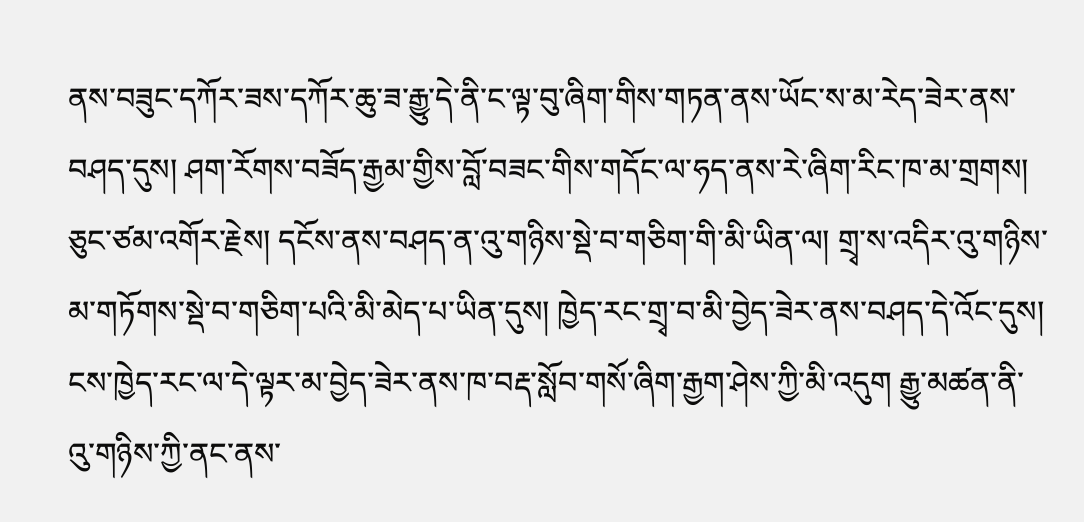ནས་བཟུང་དཀོར་ཟས་དཀོར་ཆུ་ཟ་རྒྱུ་དེ་ནི་ང་ལྟ་བུ་ཞིག་གིས་གཏན་ནས་ཡོང་ས་མ་རེད་ཟེར་ནས་བཤད་དུས། ཤག་རོགས་བཟོད་རྒྱམ་གྱིས་བློ་བཟང་གིས་གདོང་ལ་ཧད་ནས་རེ་ཞིག་རིང་ཁ་མ་གྲགས། ཅུང་ཙམ་འགོར་རྗེས། དངོས་ནས་བཤད་ན་འུ་གཉིས་སྡེ་བ་གཅིག་གི་མི་ཡིན་ལ། གྲྭ་ས་འདིར་འུ་གཉིས་མ་གཏོགས་སྡེ་བ་གཅིག་པའི་མི་མེད་པ་ཡིན་དུས། ཁྱེད་རང་གྲྭ་བ་མི་བྱེད་ཟེར་ནས་བཤད་དེ་འོང་དུས། ངས་ཁྱེད་རང་ལ་དེ་ལྟར་མ་བྱེད་ཟེར་ནས་ཁ་བརྡ་སློབ་གསོ་ཞིག་རྒྱག་ཤེས་ཀྱི་མི་འདུག རྒྱུ་མཚན་ནི་འུ་གཉིས་ཀྱི་ནང་ནས་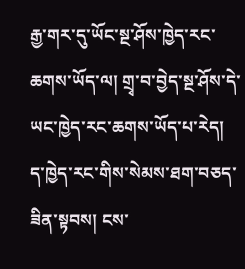རྒྱ་གར་དུ་ཡོང་སྔ་ཤོས་ཁྱེད་རང་ཆགས་ཡོད་ལ། གྲྭ་བ་བྱེད་སྔ་ཤོས་དེ་ཡང་ཁྱེད་རང་ཆགས་ཡོད་པ་རེད། ད་ཁྱེད་རང་གིས་སེམས་ཐག་བཅད་ཟིན་སྟབས། ངས་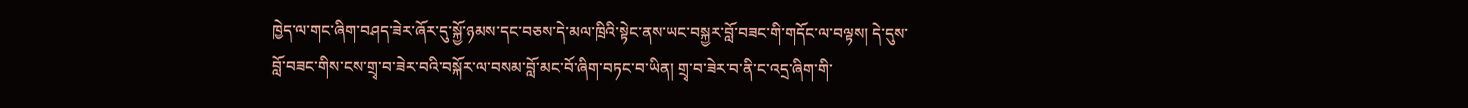ཁྱེད་ལ་གང་ཞིག་བཤད་ཟེར་ཞོར་དུ་སྐྱོ་ཉམས་དང་བཅས་དེ་མལ་ཁྲིའི་སྟེང་ནས་ཡང་བསྐྱར་བློ་བཟང་གི་གདོང་ལ་བལྟས། དེ་དུས་བློ་བཟང་གིས་ངས་གྲྭ་བ་ཟེར་བའི་བསྐོར་ལ་བསམ་བློ་མང་བོ་ཞིག་བཏང་བ་ཡིན། གྲྭ་བ་ཟེར་བ་ནི་ང་འདྲ་ཞིག་གི་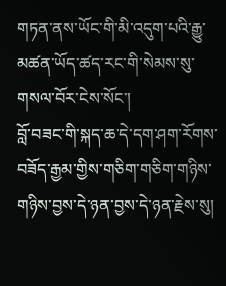གཏན་ནས་ཡོང་གི་མི་འདུག་པའི་རྒྱུ་མཚན་ཡོད་ཚད་རང་གི་སེམས་སུ་གསལ་བོར་ངེས་སོང་།
བློ་བཟང་གི་སྐད་ཆ་དེ་དག་ཤག་རོགས་བཟོད་རྒྱམ་གྱིས་གཅིག་གཅིག་གཉིས་གཉིས་བྱས་དེ་ཉན་བྱས་དེ་ཉན་རྗེས་སུ།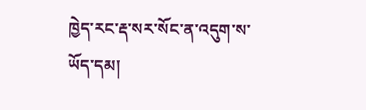ཁྱེད་རང་རྡ་སར་སོང་ན་འདུག་ས་ཡོད་དམ།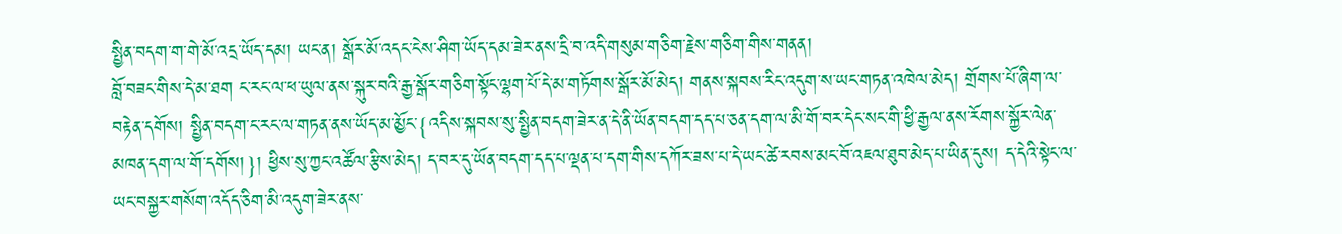སྤྱིན་བདག་ག་གེ་མོ་འདྲ་ཡོད་དམ། ཡང་ན། སྒོར་མོ་འདང་ངེས་ཤིག་ཡོད་དམ་ཟེར་ནས་དྲི་བ་འདི་གསུམ་གཅིག་རྗེས་གཅིག་གིས་གནན།
བློ་བཟང་གིས་དེ་མ་ཐག ང་རང་ལ་ཕ་ཡུལ་ནས་སྐུར་བའི་རྒྱ་སྒོར་གཅིག་སྟོང་ལྷག་པོ་དེ་མ་གཏོགས་སྒོར་མོ་མེད། གནས་སྐབས་རིང་འདུག་ས་ཡང་གཏན་འཁེལ་མེད། གྲོགས་པོ་ཞིག་ལ་བརྟེན་དགོས། སྤྱིན་བདག་ང་རང་ལ་གཏན་ནས་ཡོད་མ་མྱོང་{འདིས་སྐབས་སུ་སྤྱིན་བདག་ཟེར་ན་དེ་ནི་ཡོན་བདག་དད་པ་ཅན་དག་ལ་མི་གོ་བར་དེང་སང་གི་ཕྱི་རྒྱལ་ནས་རོགས་སྐྱོར་ལེན་མཁན་དག་ལ་གོ་དགོས།}། ཕྱིས་སུ་ཀྱང་འཚོལ་རྩིས་མེད། ད་བར་དུ་ཡོན་བདག་དད་པ་ལྡན་པ་དག་གིས་དཀོར་ཟས་པ་དེ་ཡང་ཚེ་རབས་མང་བོ་འཇལ་ཐུབ་མེད་པ་ཡིན་དུས། ད་དེའི་སྟེང་ལ་ཡང་བསྐྱར་གསོག་འདོད་ཅིག་མི་འདུག་ཟེར་ནས་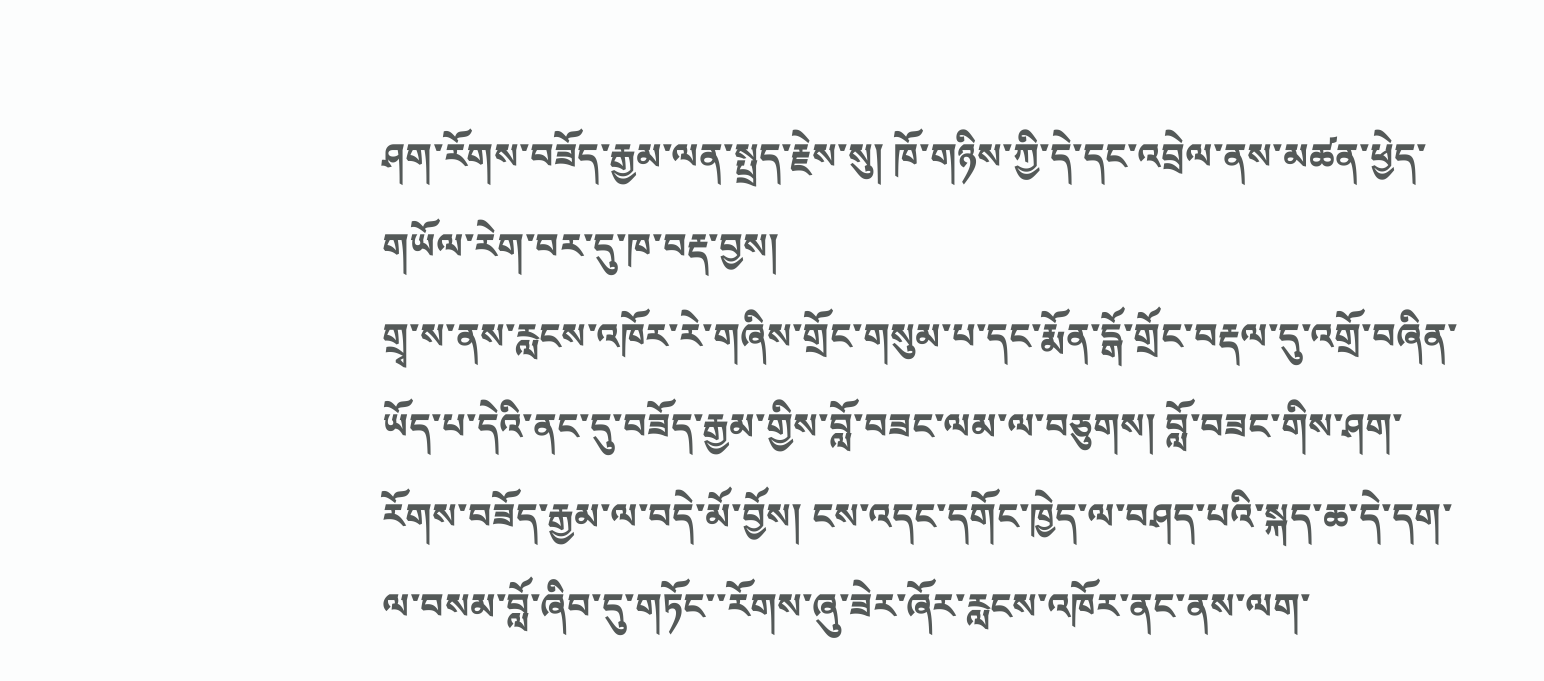ཤག་རོགས་བཟོད་རྒྱམ་ལན་སྤྲད་རྗེས་སུ། ཁོ་གཉིས་ཀྱི་དེ་དང་འབྲེལ་ནས་མཚན་ཕྱེད་གཡོལ་རེག་བར་དུ་ཁ་བརྡ་བྱས།
གྲྭ་ས་ནས་རླངས་འཁོར་རེ་གཞིས་གྲོང་གསུམ་པ་དང་རྨོན་དྒོ་གྲོང་བརྡལ་དུ་འགྲོ་བཞིན་ཡོད་པ་དེའི་ནང་དུ་བཟོད་རྒྱམ་གྱིས་བློ་བཟང་ལམ་ལ་བཅུགས། བློ་བཟང་གིས་ཤག་རོགས་བཟོད་རྒྱམ་ལ་བདེ་མོ་བྱོས། ངས་འདང་དགོང་ཁྱེད་ལ་བཤད་པའི་སྐད་ཆ་དེ་དག་ལ་བསམ་བློ་ཞིབ་དུ་གཏོང་་རོགས་ཞུ་ཟེར་ཞོར་རླངས་འཁོར་ནང་ནས་ལག་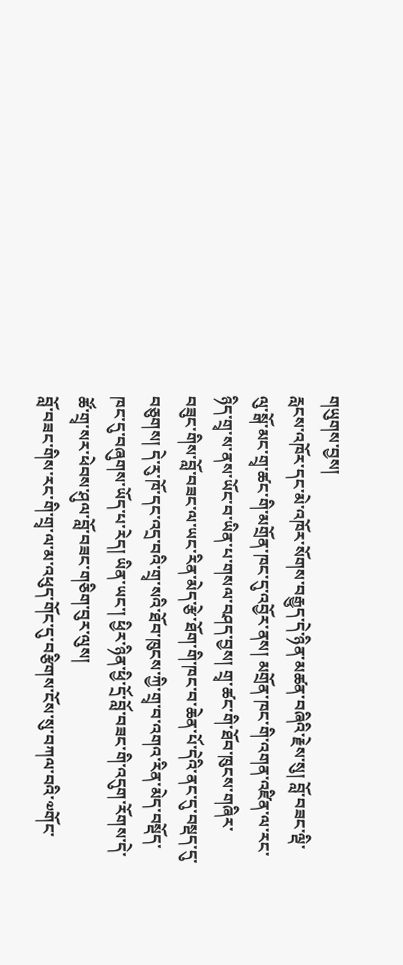གཡུགས་བྱས།
རླངས་འཁོར་དང་མེ་འཁོར་སོགས་བརྒྱུད་དེ་ཉིན་མཚན་བཞིའི་རྗེས་སུ། བློ་བཟང་ལྡི་ལུ་སྒོ་མང་གྲྭ་ཚང་གི་མགྲོན་ཁང་དུ་འབྱོར་ནས། མགྲོན་ཁང་གི་འགན་འཛིན་ལ་རང་ཉིད་གྲྭ་ས་ནས་ཡོང་བ་ཡིན་པ་གསལ་བཤད་བྱས། གྲྭ་ཚང་གི་ཐོབ་ཁུངས་གཞིར་བཟུང་གིས་བློ་བཟང་ལ་ཡང་རིན་མེད་རྩེ་ཐོག་གི་ཁང་བ་ཆེན་པོ་དེའི་ནང་དུ་བསྡད་དུ་བཅུགས། དེ་རུ་ཁོ་དང་འདྲ་བའི་གྲྭ་སའི་ཐོབ་ཁུངས་ཀྱི་གྲྭ་བ་འགའ་རིན་མེད་བསྡོད་ཁང་དུ་བཞུགས་ཡོད་པ་རེད། ཡིན་ཡང་། ཕྱིར་ཉིན་ཕྱི་དྲོ་བློ་བཟང་གི་འདུག་རོགས་དེ་ཚོ་གྲྭ་སར་ཕེབས་ཤུལ་བློ་བཟང་གཅིག་བུར་ལུས།
བློ་བཟང་གིས་རང་གི་གྲྭ་ལ་མ་འཕུད་གོང་དུ་བརྩིགས་ངོས་སུ་བཀལ་བའི་༧གོང་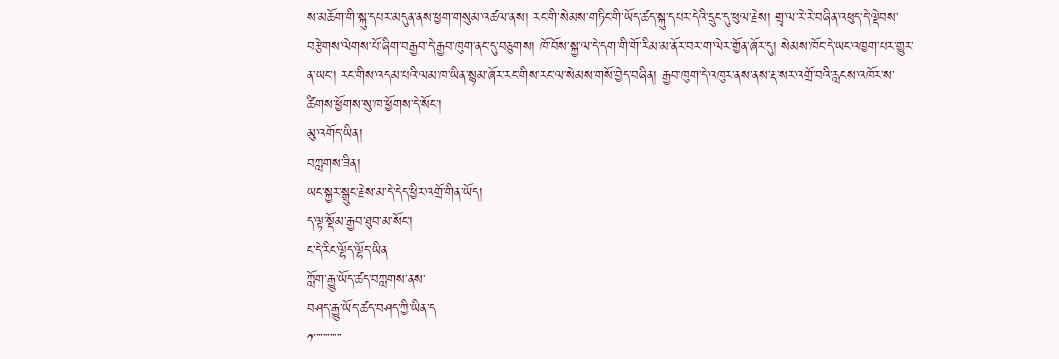ས་མཆོག་གི་སྐུ་དཔར་མདུན་ནས་ཕྱག་གསུམ་འཚལ་ནས། རང་གི་སེམས་གཏིང་གི་ཡོད་ཚད་སྐུ་དཔར་དེའི་དྲུང་དུ་ཕུལ་རྗེས། གྲྭ་ལ་རེ་རེ་བཞིན་འཕུད་དེ་ལྡེབས་བརྩེགས་ལེགས་པོ་ཞིག་བརྒྱབ་དེ་རྒྱབ་ཁུག་ནང་དུ་བཅུགས། ཁོ་བོས་སྐྱ་ལ་དེ་དག་གི་གོ་རིམ་མ་ནོར་བར་ག་ལེར་གྱོན་ཞོར་དུ། སེམས་ཁོང་དེ་ཡང་འཁྱག་པར་གྱུར་ན་ཡང་། རང་གིས་འདམ་པའི་ལམ་ཁ་ཡིན་སྙམ་ཞོར་རང་གིས་རང་ལ་སེམས་གསོ་བྱེད་བཞིན། རྒྱབ་ཁུག་དེ་འཁུར་ནས་ནས་རྡ་སར་འགྲོ་བའི་རླངས་འཁོར་ས་ཚིགས་ཕྱོགས་སུ་ཁ་ཕྱོགས་དེ་སོང་།
མུ་འགོད་ཡིན།
བཀླགས་ཟིན།
ཡང་སྐྱར་སྒྲུང་རྗེས་མ་དེ་དེད་ཕྱིར་འགྲོ་གིན་ཡོད།
ད་ལྟ་སྡོམ་རྒྱབ་ཐུབ་མ་སོང་།
ང་དེ་རིང་ལྷོད་ལྷོད་ཡིན
ཀློག་རྒྱུ་ཡོད་ཚད་བཀླགས་ནས་
བཤད་རྒྱུ་ཡོད་ཚད་བཤད་ཀྱི་ཡིན་ད
༡་་་་་་་་་་་་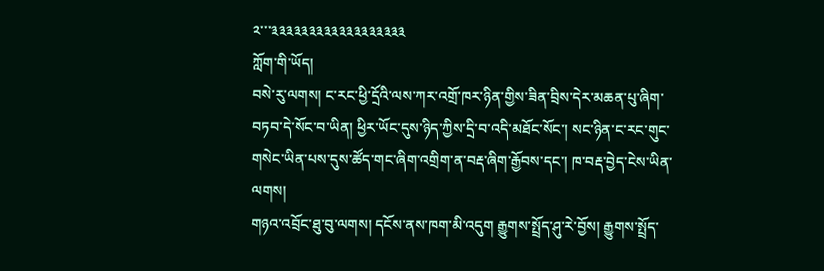༢་་་༣༣༣༣༣༣༣༣༣༣༣༣༣༣༣༣༣༣
ཀློག་གི་ཡོད།
བསེ་རུ་ལགས། ང་རང་ཕྱི་དྲོའི་ལས་ཀར་འགྲོ་ཁར་ཉིན་གྱིས་ཟིན་བྲིས་དེར་མཆན་པུ་ཞིག་བཏབ་དེ་སོང་བ་ཡིན། ཕྱིར་ཡོང་དུས་ཉིད་ཀྱིས་དྲི་བ་འདི་མཐོང་སོང་། སང་ཉིན་ང་རང་གུང་གསེང་ཡིན་པས་དུས་ཚོད་གང་ཞིག་འགྲིག་ན་བརྡ་ཞིག་རྒྱོབས་དང་། ཁ་བརྡ་བྱེད་ངེས་ཡིན་ལགས།
གཉའ་འབྲོང་ཐུ་བུ་ལགས། དངོས་ནས་ཁག་མི་འདུག རྒྱུགས་སྤྲོད་ཤུ་རེ་བྱོས། རྒྱུགས་སྤྲོད་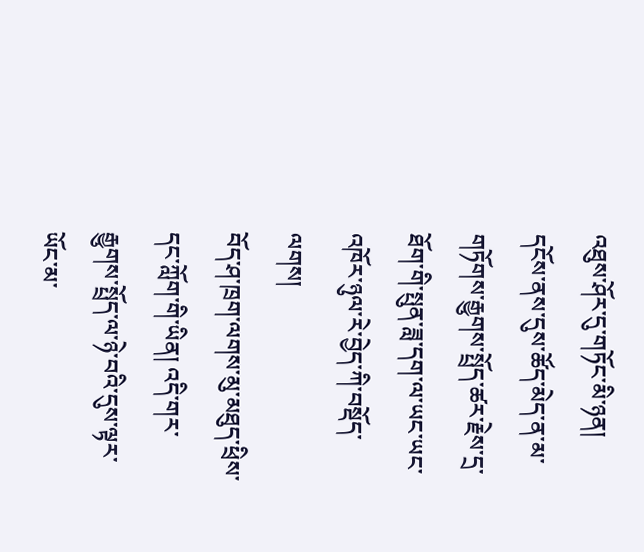འཐུས་ཤོར་དུ་གཏོང་མི་ཉན། དངོས་ནས་དུས་ཚོད་མེད་ན་མ་གཏོགས་རྒྱུགས་སྤྲོད་ཚར་རྗེས་དྲ་ཐོག་གི་སྤུན་ཟླ་དག་ལ་ཡང་ཡང་འཁོར་ཉུལ་རེ་བྱེད་ཀི་བསྡོད་ལགས།
བོད་ཤ་ཁྲག་ལགས་མུ་མཐུད་ཕྲིས་དང་ཀློག་གི་ཡིན། འདི་གར་རྒྱུགས་སྤྲོད་ལ་ཉེ་བའི་དུས་ལྟར་ཡོང་མ་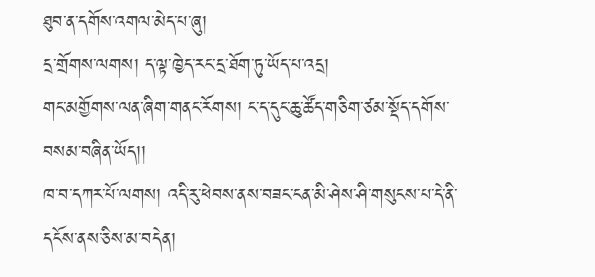ཐུབ་ན་དགོས་འགལ་མེད་པ་ཞུ།
དྲ་གྲོགས་ལགས། ད་ལྟ་ཁྱེད་རང་དྲ་ཐོག་ཏུ་ཡོད་པ་འདྲ།
གང་མགྱོགས་ལན་ཞིག་གནང་རོགས། ང་ད་དུང་ཆུ་ཚོད་གཅིག་ཙམ་སྡོད་དགོས་བསམ་བཞིན་ཡོད།།
ཁ་བ་དཀར་པོ་ལགས། འདི་རུ་ཕེབས་ནས་བཟང་ངན་མི་ཤེས་ཤི་གསུངས་པ་དེ་ནི་དངོས་ནས་ཅིས་མ་བདེན།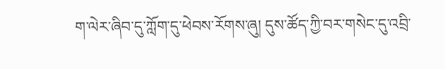ག་ལེར་ཞིབ་དུ་ཀློག་དུ་ཕེབས་རོགས་ཞུ། དུས་ཚོད་ཀྱི་བར་གསེང་དུ་འབྲི་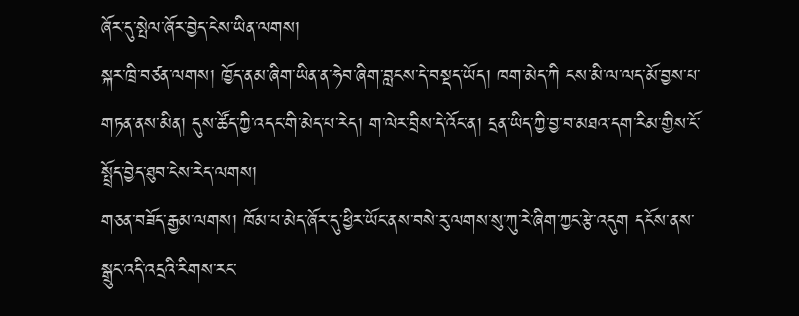ཞོར་དུ་སྤེལ་ཞོར་བྱེད་ངེས་ཡིན་ལགས།
སྐར་ཁྲི་བཙན་ལགས། ཁྱོད་ནམ་ཞིག་ཡིན་ན་ཧེབ་ཞིག་བླངས་དེ་བསྡད་ཡོད། ཁག་མེད་ཀི ངས་མི་ལ་ལད་མོ་བྱས་པ་གཏན་ནས་མིན། དུས་ཚོད་ཀྱི་འདང་གི་མེད་པ་རེད། ག་ལེར་བྲིས་དེ་འོང་ན། དྲན་ཡིད་ཀྱི་བྱ་བ་མཐའ་དག་རིམ་གྱིས་ངོ་སྤྲོད་བྱེད་ཐུབ་ངེས་རེད་ལགས།
གཅན་བཟོད་རྒྱམ་ལགས། ཁོམ་པ་མེད་ཞོར་དུ་ཕྱིར་ཡོང་ནས་བསེ་རུ་ལགས་སུ་ཀུ་རེ་ཞིག་ཀྱང་རྩེ་འདུག དངོས་ནས་སྒྲུང་འདི་འདྲའི་རིགས་རང་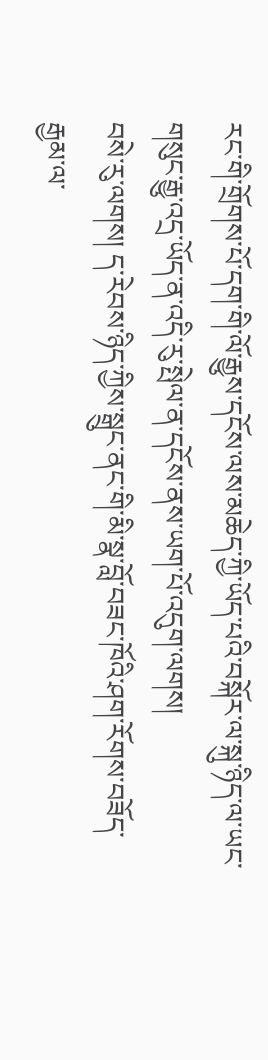རང་གི་གྲོགས་པོ་དག་གི་ལོ་རྒྱུས་དངོས་ལས་མཆེད་ཀྱི་ཡོད་པའི་བསྐོར་ལ་སྐུ་ཉིད་ལ་ཡང་གསུང་རྒྱུ་འདྲ་ཡོད་ན་འདི་རུ་སྤེལ་ན་དངོས་ནས་ཡག་པོ་འདུག་ལགས།
བསེ་རུ་ལགས། ད་རེབས་ཉིད་ཀྱིས་སྒྲུང་ནང་གི་མི་སྣ་བློ་བཟང་ཁོའི་ཤག་རོགས་བཟོད་རྒྱམ་ལ་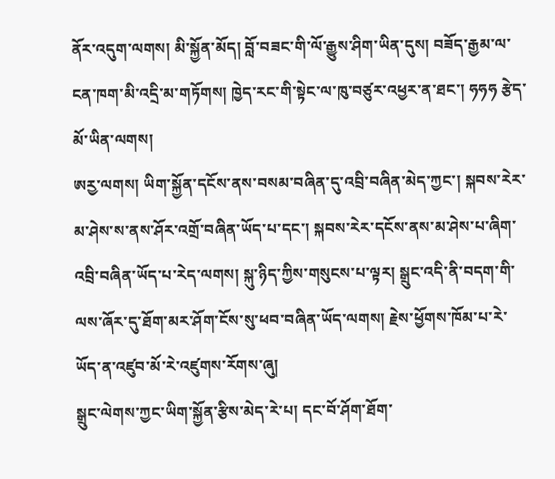ནོར་འདུག་ལགས། མི་སྐྱོན་མོད། བློ་བཟང་གི་ལོ་རྒྱུས་ཤིག་ཡིན་དུས། བཟོད་རྒྱམ་ལ་ངན་ཁག་མི་འདྲི་མ་གཏོགས། ཁྱེད་རང་གི་སྟེང་ལ་ཁུ་བཙུར་འཕྱར་ན་ཐང་། ཧཧཧ རྩེད་མོ་ཡིན་ལགས།
ཨརྱ་ལགས། ཡིག་སྐྱོན་དངོས་ནས་བསམ་བཞིན་དུ་འབྲི་བཞིན་མེད་ཀྱང་། སྐབས་རེར་མ་ཤེས་ས་ནས་ཤོར་འགྲོ་བཞིན་ཡོད་པ་དང་། སྐབས་རེར་དངོས་ནས་མ་ཤེས་པ་ཞིག་འབྲི་བཞིན་ཡོད་པ་རེད་ལགས། སྐུ་ཉིད་ཀྱིས་གསུངས་པ་ལྟར། སྒྲུང་འདི་ནི་བདག་གི་ལས་ཞོར་དུ་ཐོག་མར་ཤོག་ངོས་སུ་ཕབ་བཞིན་ཡོད་ལགས། རྗེས་ཕྱོགས་ཁོམ་པ་རེ་ཡོད་ན་འཛུབ་མོ་རེ་འཛུགས་རོགས་ཞུ།
སྒྲུང་ལེགས་ཀྱང་ཡིག་སྐྱོན་རྩིས་མེད་རེ་པ། དང་བོ་ཤོག་ཐོག་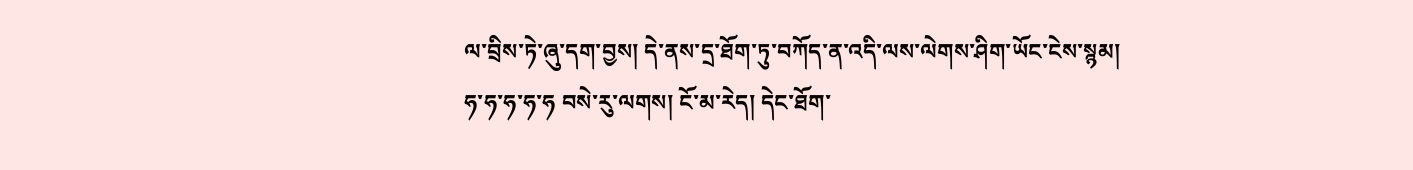ལ་བྲིས་ཏེ་ཞུ་དག་བྱས། དེ་ནས་དྲ་ཐོག་ཏུ་བཀོད་ན་འདི་ལས་ལེགས་ཤིག་ཡོང་ངེས་སྙམ།
ཧ་ཧ་ཧ་ཧ་ཧ བསེ་རུ་ལགས། ངོ་མ་རེད། དེང་ཐོག་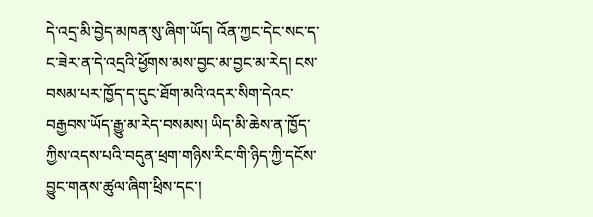དེ་འདྲ་མི་བྱེད་མཁན་སུ་ཞིག་ཡོད། འོན་ཀྱང་དེང་སང་ད་ང་ཟེར་ན་དེ་འདྲའི་ཕྱོགས་མས་བྱང་མ་བྱང་མ་རེད། ངས་བསམ་པར་ཁྱོད་ད་དུང་ཐོག་མའི་འདར་སིག་དེའང་བརྒྱབས་ཡོད་རྒྱུ་མ་རེད་བསམས། ཡིད་མི་ཆེས་ན་ཁྱོད་ཀྱིས་འདས་པའི་བདུན་ཕྲག་གཉིས་རིང་གི་ཉིད་ཀྱི་དངོས་བྱུང་གནས་ཚུལ་ཞིག་ཕྲིས་དང་།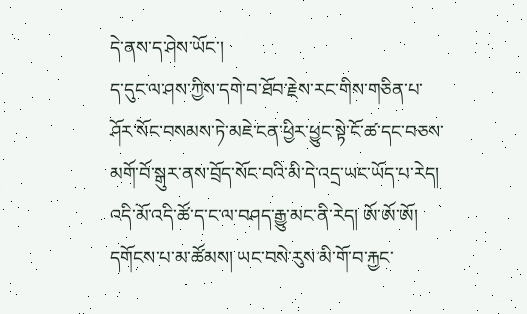དེ་ནས་ད་ཤེས་ཡོང་།
ད་དུང་ལ་ཤས་ཀྱིས་དགེ་བ་ཐོབ་རྗེས་རང་གིས་གཅིན་པ་ཤོར་སོང་བསམས་ཏེ་མཇེ་ངན་ཕྱིར་ཕྱུང་སྟེ་ངོ་ཚ་དང་བཅས་མགོ་བོ་སྒུར་ནས་བྲོད་སོང་བའི་མི་དེ་འདྲ་ཡང་ཡོད་པ་རེད། འདི་མོ་འདི་ཚོ་ད་ང་ལ་བཤད་རྒྱུ་མང་ནི་རེད། ཨོ་ཨོ་ཨོ། དགོངས་པ་མ་ཚོམས། ཡང་བསེ་རུས་མི་གོ་བ་རྐྱང་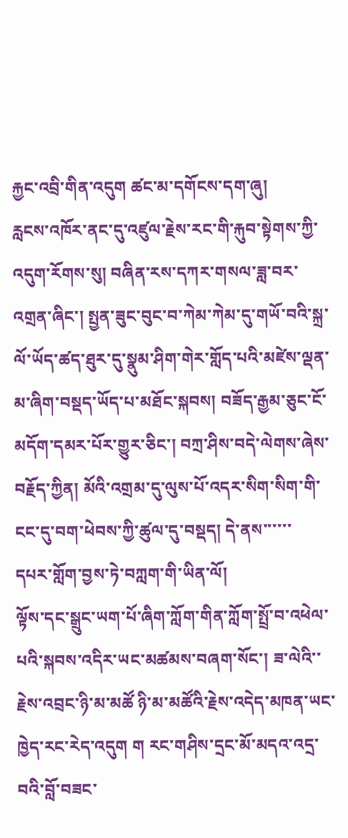རྐྱང་འབྲི་གིན་འདུག ཚང་མ་དགོངས་དག་ཞུ།
རླངས་འཁོར་ནང་དུ་འཛུལ་རྗེས་རང་གི་རྐུབ་སྟེགས་ཀྱི་འདུག་རོགས་སུ། བཞིན་རས་དཀར་གསལ་ཟླ་བར་འགྲན་ཞིང་། སྤྱན་ཟུང་བུང་བ་ཀེམ་ཀེམ་དུ་གཡོ་བའི་སྐྲ་ལོ་ཡོད་ཚད་ཐུར་དུ་སྣུམ་ཤིག་གེར་གློད་པའི་མཛེས་ལྡན་མ་ཞིག་བསྡད་ཡོད་པ་མཐོང་སྐབས། བཟོད་རྒྱམ་ཅུང་ངོ་མདོག་དམར་པོར་གྱུར་ཅིང་། བཀྲ་ཤིས་བདེ་ལེགས་ཞེས་བརྗོད་ཀྱིན། མོའི་འགྲམ་དུ་ལུས་པོ་འདར་སིག་སིག་གི་ངང་དུ་བག་ཕེབས་ཀྱི་ཚུལ་དུ་བསྡད། དེ་ནས་་་་་་
དཔར་གློག་བྱས་ཏེ་བཀླག་གི་ཡིན་ལོ།
ལྟོས་དང་སྒྲུང་ཡག་པོ་ཞིག་ཀློག་གིན་ཀློག་སྤྲོ་བ་འཕེལ་པའི་སྐབས་འདིར་ཡང་མཚམས་བཞག་སོང་། ཟ་ལེའི་་རྗེས་འབྲང་ཉི་མ་མཚོ ཉི་མ་མཚོའི་རྗེས་འདེད་མཁན་ཡང་ཁྱེད་རང་རེད་འདུག ག རང་གཤིས་དྲང་མོ་མདའ་འདྲ་བའི་བློ་བཟང་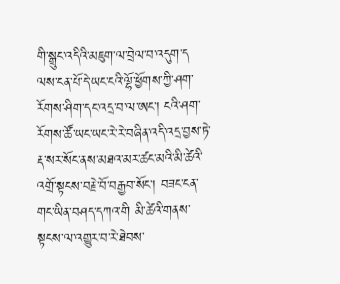གི་སྒྲུང་འདིའི་མཇུག་ལ་བྲེལ་བ་འདུག་ད
ལས་ངན་པོ་དེ་ཡང་ངའི་ལྷོ་ཕྱོགས་ཀྱི་ཤག་རོགས་ཤིག་དང་འདྲ་བ་ལ་ཨང་། ངའི་ཤག་རོགས་ཚོ་ཡང་ཡང་རེ་རེ་བཞིན་འདི་འདྲ་བྱས་ཏེ་རྡ་སར་སོང་ནས་མཐའ་མར་ཚང་མའི་མི་ཚེའི་འགྲོ་སྟངས་བརྗེ་བོ་བརྒྱབ་སོང་། བཟང་ངན་གང་ཡིན་བཤད་དཀའ་གི མི་ཚེའི་གནས་སྟངས་ལ་འགྱུར་བ་རེ་ཐེབས་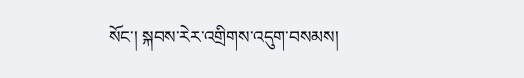སོང་། སྐབས་རེར་འགྲིགས་འདུག་བསམས།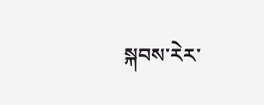སྐབས་རེར་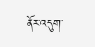ནོར་འདུག་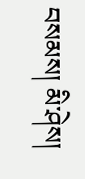བསམས། མི་ཤེས།